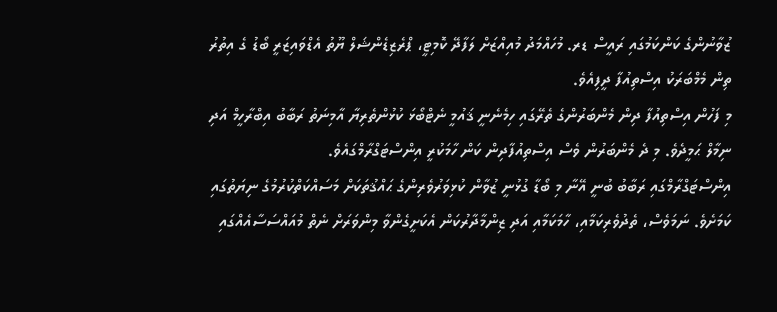ޒުވާނުންގެ ކަންކަމުގައި ރައީސް ޑރ. މުހައްމަދު މުއިއްޒަށް ލަފާދޭ ކޮމިޓީ، ޕްރެޒިޑެންޝަލް ޔޫތު އެޑްވައިޒަރީ ބޯޑު ގެ އިތުރު ތިން މެމްބަރަކު އިސްތިއުފާ ދީފިއެވެ.
މި ފަހުން އިސްތިއުފާ ދިން މެންބަރުންގެ ތެރޭގައި ހިމެނެނީ ޤައުމީ ނެޓްބޯޅަ ކުޅުންތެރިޔާ އާމިނަތު ރަބާބު އިބްރާހީމް އަދި ނިމާލް ޙަމީދެވެ. މި ދެ މެންބަރުން ވެސް އިސްތިއުފާދިން ކަން ހާމަކުރީ އިންސްޓަގްރާމްގައެވެ.
އިންސްޓަގްރާމްގައި ރަބާބު ބުނީ އޭނާ މި ބޯޑާ ގުޅުނީ ޒުވާން ކުޅިވަރުވެރިންގެ ޙައްޤުތަކަށް މަސައްކަތްކުރުމުގެ ނިޔަތުގައި ކަމަށެވެ. ނަމަވެސް، ތެދުވެރިކަމާއި، ހާމަކަމާއި އަދި ޒިންމާދާރުކަން އެކަށީގެންވާ މިންވަރަށް ނެތް މުއައްސަސާއެއްގައި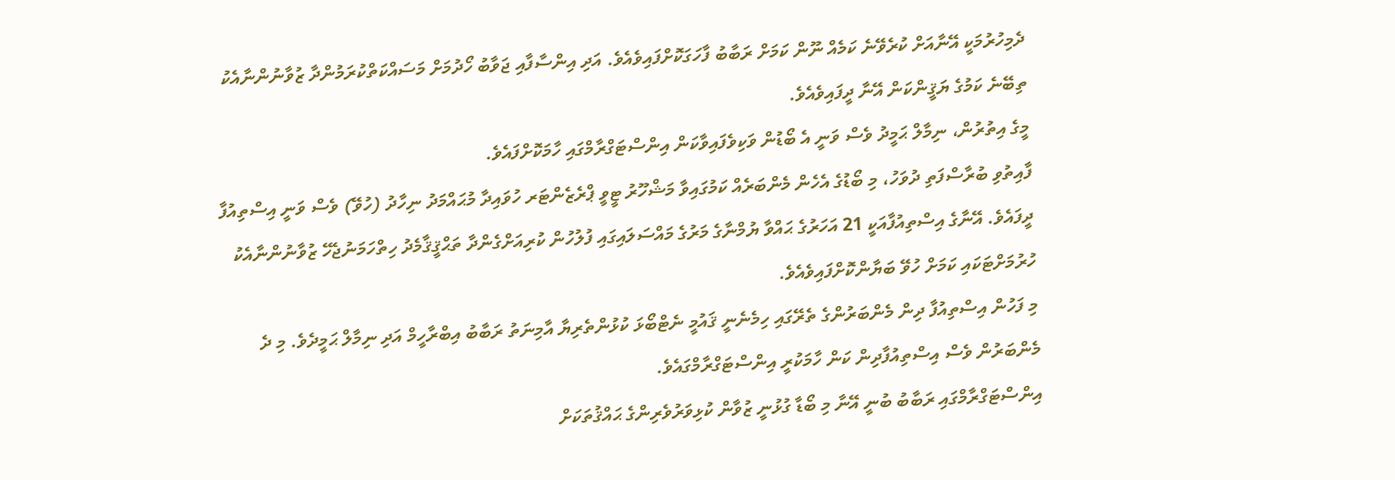ދެމިހުރުމަކީ އޭނާއަށް ކުރެވޭނެ ކަމެއް ނޫން ކަމަށް ރަބާބު ފާހަގަކޮށްފައިވެއެވެ. އަދި އިންސާފާއި ޖަވާބު ހޯދުމަށް މަސައްކަތްކުރަމުންދާ ޒުވާނުންނާއެކު ތިބޭނެ ކަމުގެ ޔަޤީންކަން އޭނާ ދީފައިވެއެވެ.
މީގެ އިތުރުން، ނިމާލް ޙަމީދު ވެސް ވަނީ އެ ބޯޑުން ވަކިވެފައިވާކަން އިންސްޓަގްރާމްގައި ހާމަކޮށްފައެވެ.
ފާއިތުވި ބުރާސްފަތި ދުވަހު، މި ބޯޑުގެ އެހެން މެންބަރެއް ކަމުގައިވާ މަޝްހޫރު ޓީވީ ޕްރެޒެންޓަރ ހުވައިދާ މުޙައްމަދު ނިހާދު (ހުވޭ) ވެސް ވަނީ އިސްތިއުފާ ދީފައެވެ. އޭނާގެ އިސްތިއުފާއަކީ 21 އަހަރުގެ ޙައްވާ ޔުމްނާގެ މަރުގެ މައްސަލައިގައި ފުލުހުން ކުރިއަށްގެންދާ ތަޙްޤީޤާމެދު ހިތްހަމަނުޖެހޭ ޒުވާނުންނާއެކު ހުރުމަށްޓަކައި ކަމަށް ހުވޭ ބަޔާންކޮށްފައިވެއެވެ.
މި ފަހުން އިސްތިއުފާ ދިން މެންބަރުންގެ ތެރޭގައި ހިމެނެނީ ޤައުމީ ނެޓްބޯޅަ ކުޅުންތެރިޔާ އާމިނަތު ރަބާބު އިބްރާހީމް އަދި ނިމާލް ޙަމީދެވެ. މި ދެ މެންބަރުން ވެސް އިސްތިއުފާދިން ކަން ހާމަކުރީ އިންސްޓަގްރާމްގައެވެ.
އިންސްޓަގްރާމްގައި ރަބާބު ބުނީ އޭނާ މި ބޯޑާ ގުޅުނީ ޒުވާން ކުޅިވަރުވެރިންގެ ޙައްޤުތަކަށް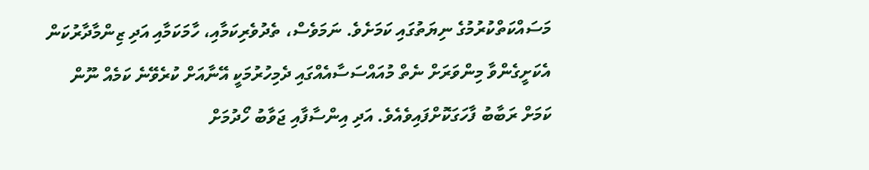މަސައްކަތްކުރުމުގެ ނިޔަތުގައި ކަމަށެވެ. ނަމަވެސް، ތެދުވެރިކަމާއި، ހާމަކަމާއި އަދި ޒިންމާދާރުކަން އެކަށީގެންވާ މިންވަރަށް ނެތް މުއައްސަސާއެއްގައި ދެމިހުރުމަކީ އޭނާއަށް ކުރެވޭނެ ކަމެއް ނޫން ކަމަށް ރަބާބު ފާހަގަކޮށްފައިވެއެވެ. އަދި އިންސާފާއި ޖަވާބު ހޯދުމަށް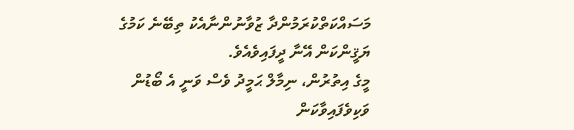މަސައްކަތްކުރަމުންދާ ޒުވާނުންނާއެކު ތިބޭނެ ކަމުގެ ޔަޤީންކަން އޭނާ ދީފައިވެއެވެ.
މީގެ އިތުރުން، ނިމާލް ޙަމީދު ވެސް ވަނީ އެ ބޯޑުން ވަކިވެފައިވާކަން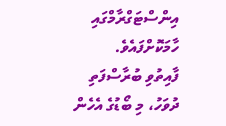އިންސްޓަގްރާމްގައި ހާމަކޮށްފައެވެ.
ފާއިތުވި ބުރާސްފަތި ދުވަހު، މި ބޯޑުގެ އެހެން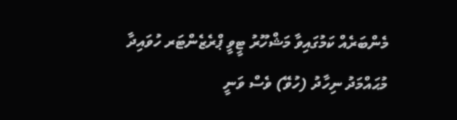މެންބަރެއް ކަމުގައިވާ މަޝްހޫރު ޓީވީ ޕްރެޒެންޓަރ ހުވައިދާ މުޙައްމަދު ނިހާދު (ހުވޭ) ވެސް ވަނީ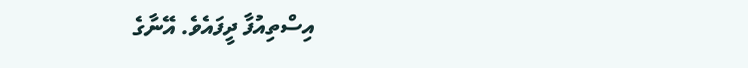އިސްތިއުފާ ދީފައެވެ. އޭނާގެ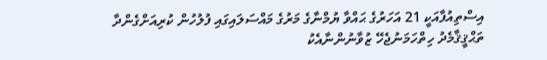އިސްތިއުފާއަކީ 21 އަހަރުގެ ޙައްވާ ޔުމްނާގެ މަރުގެ މައްސަލައިގައި ފުލުހުން ކުރިއަށްގެންދާ ތަޙްޤީޤާމެދު ހިތްހަމަނުޖެހޭ ޒުވާނުންނާއެކު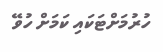ހުރުމަށްޓަކައި ކަމަށް ހުވޭ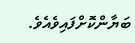ބަޔާންކޮށްފައިވެއެވެ.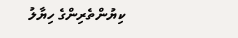ކިޔުންތެރިންގެ ހިޔާލު